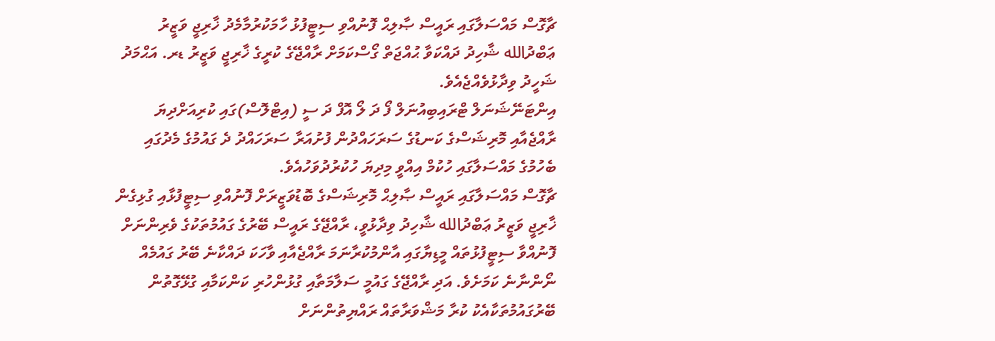ޗާގޮސް މައްސަލާގައި ރައީސް ޞާލިޙް ފޮނުއްވި ސިޓީފުޅު ހާމަކުރުމާމެދު ޚާރިޖީ ވަޒީރު ޢަބްދުالله ޝާހިދު ދައްކަވާ ޙުއްޖަތް ގޯސްކަމަށް ރާއްޖޭގެ ކުރީގެ ޚާރިޖީ ވަޒީރު ޑރ. އަޙްމަދު ޝަހީދު ވިދާޅުވެއްޖެއެވެ.
އިންޓަނޭޝަނަލް ޓްރައިބިއުނަލް ފޯ ދަ ލޯ އޮފް ދަ ސީ (އިޓްލޮސް)ގައި ކުރިއަށްދިޔަ ރާއްޖެއާއި މޮރިޝަސްގެ ކަނޑުގެ ސަރަހައްދުން ފުށުއަރާ ސަރަހައްދު ދެ ގައުމުގެ މެދުގައި ބެހުމުގެ މައްސަލާގައި ހުކުމް އިއްވީ މިދިޔަ ހުކުރުދުވަހުއެވެ.
ޗާގޮސް މައްސަލާގައި ރައީސް ޞާލިޙް މޮރިޝަސްގެ ބޮޑުވަޒީރަށް ފޮނުއްވި ސިޓީފުޅާއި ގުޅިގެން ޚާރިޖީ ވަޒީރު ޢަބްދުالله ޝާހިދު ވިދާޅުވީ، ރާއްޖޭގެ ރައީސް ބޭރުގެ ގައުމުތަކުގެ ވެރިންނަށް ފޮނުއްވާ ސިޓީފުޅުތައް މީޑިޔާގައި އާންމުކުރާނަމަ ރާއްޖެއާއި ވާހަކަ ދައްކާނެ ބޭރު ގައުމެއް ނޯންނާނެ ކަމަށެވެ. އަދި ރާއްޖޭގެ ގައުމީ ސަލާމަތާއި ގުޅުންހުރި ކަންކަމާއި ގުޅޭގޮތުން ބޭރުގައުމުތަކާއެކު ކުރާ މަޝްވަރާތައް ރައްޔިތުންނަށް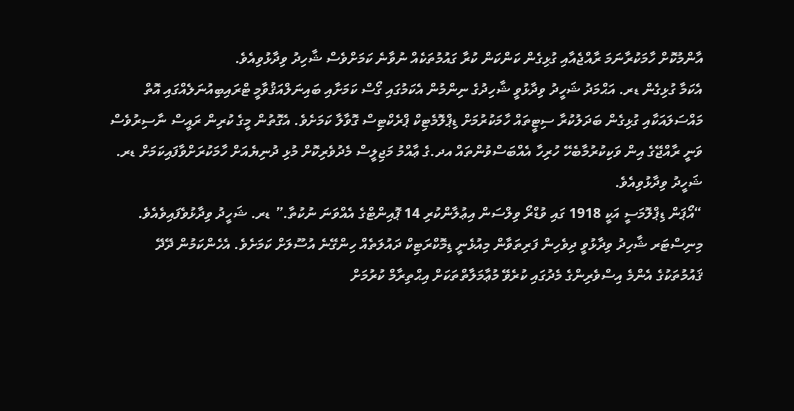އާންމުކޮށް ހާމަކުރާނަމަ ރާއްޖެއާއި ގުޅިގެން ކަންކަން ކުރާ ގައުމުތަކެއް ނުވާނެ ކަމަށްވެސް ޝާހިދު ވިދާޅުވިއެވެ.
އެކަމާ ގުޅިގެން ޑރ. އަޙްމަދު ޝަހީދު ވިދާޅުވީ ޝާހިދުގެ ނިންމުން އެކަމުގައި ގޯސް ކަމަށާއި ބައިނަލްއަޤުވާމީ ޓްރައިބިއުނަލެއްގައި އޮތް މައްސަލައަކާއި ގުޅިގެން ބަދަލުކުރާ ސިޓީތައް ހާމަކުރުމަށް ޑިޕްލޮމެޓިކް ޕްރެކްޓިސް ގޮވާލާ ކަމަށެވެ. އެގޮތުން މީގެ ކުރިން ރައީސް ނާސިރުވެސް ވަނީ ރާއްޖޭގެ އިން ވަކިކުރުމާބެހޭ ހުރިހާ އެއްބަސްވުންތައް އދ.ގެ ޢާއްމު މަޖިލީސް މެދުވެރިކޮށް މުޅި ދުނިޔެއަށް ހާމަކުރަށްވާފައިކަމަށް ޑރ. ޝަހީދު ވިދާޅުވިއެވެ.
“އޯޕަން ޑިޕްލޮމަސީ އަކީ 1918 ގައި ވުޑްރޯ ވިލްސަން އިޢުލާންކުރި 14 ޕޮއިންޓްގެ އެއްވަނަ ނުކުތާ.” ޑރ. ޝަހީދު ވިދާޅުވެފައިވެއެވެ.
މިނިސްޓަރ ޝާހިދު ވިދާޅުވީ ދިވެހިން ފަރިތަވާން މިއުޅެނީ ޑިމޮކްރަޓިކް ދައުލަތެއް ހިންގޭނެ އުސޫލަށް ކަމަށެވެ. އެހެންކަމުން ދޭދޭ ޤައުމުތަކުގެ އެންމެ އިސްވެރިންގެ މެދުގައި ކުރެވޭ މުޢާމަލާތްތަކަށް އިޙްތިރާމް ކުރުމަށް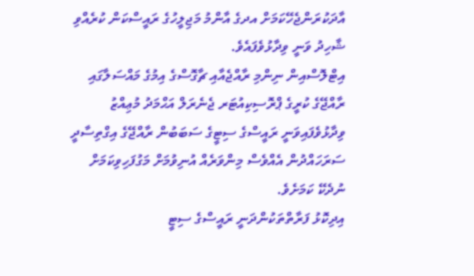އާދަކުރަންޖެހޭކަމަށް އދގެ އާންމު މަޖިލީހުގެ ރައީސްކަން ކުރެއްވި ޝާހިދު ވަނީ ވިދާޅުވެފައެވެ.
އިޓްލޮސްއިން ނިންމި ރާއްޖެއާއި ޗާގޮސްގެ އިމުގެ މައްސަލާގައި ރާއްޖޭގެ ކުރީގެ ޕްރޮސިކިއުޓަރ ޖެނެރަލް އަޙްމަދު މުޢިއްޒު ވިދާޅުވެފައިވަނީ ރައީސްގެ ސިޓީގެ ސަބަބުން ރާއްޖޭގެ އިގްތިސާދީ ސަރަހައްދުން އެއްވެސް މިންވަރެއް އުނިވުމަށް މަގުފަހިވިކަމަށް ނުދެކޭ ކަމަށެވެ.
އިދިކޮޅު ފަރާތްތަކުންދަނީ ރައީސްގެ ސިޓީ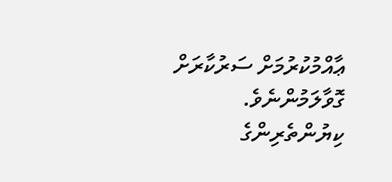ޢާއްމުކުރުމަށް ސަރުކާރަށް ގޮވާލަމުންނެވެ.
ކިޔުންތެރިންގެ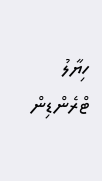ހިޔާލު
ޓްރެންޑިން